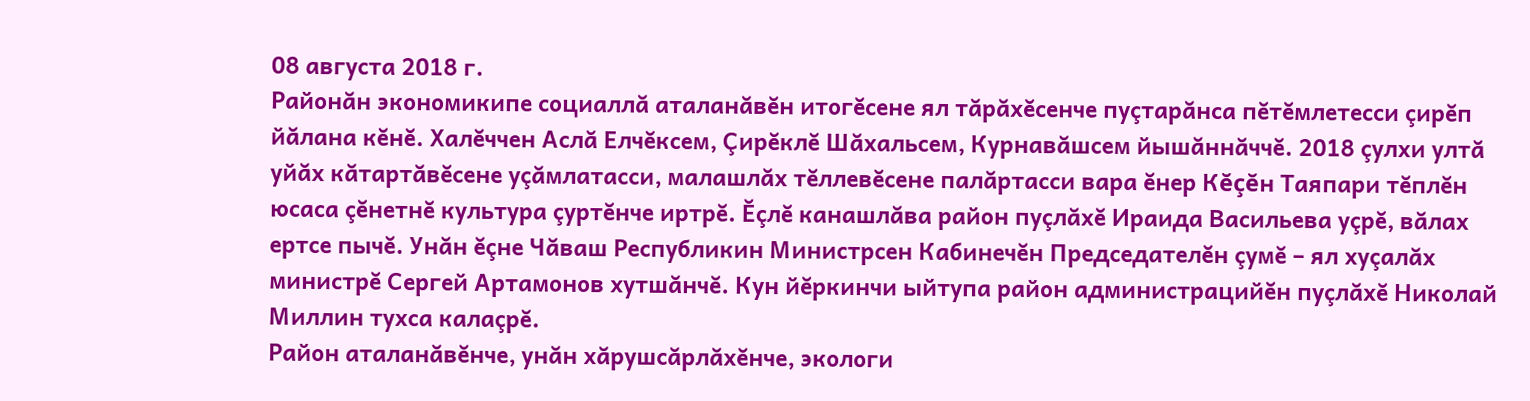08 августа 2018 г.
Районăн экономикипе социаллă аталанăвĕн итогĕсене ял тăрăхĕсенче пуçтарăнса пĕтĕмлетесси çирĕп йăлана кĕнĕ. Халĕччен Аслă Елчĕксем, Çирĕклĕ Шăхальсем, Курнавăшсем йышăннăччĕ. 2018 çулхи ултă уйăх кăтартăвĕсене уçăмлатасси, малашлăх тĕллевĕсене палăртасси вара ĕнер Кĕçĕн Таяпари тĕплĕн юсаса çĕнетнĕ культура çуртĕнче иртрĕ. Ĕçлĕ канашлăва район пуçлăхĕ Ираида Васильева уçрĕ, вăлах ертсе пычĕ. Унăн ĕçне Чăваш Республикин Министрсен Кабинечĕн Председателĕн çумĕ – ял хуçалăх министрĕ Сергей Артамонов хутшăнчĕ. Кун йĕркинчи ыйтупа район администрацийĕн пуçлăхĕ Николай Миллин тухса калаçрĕ.
Район аталанăвĕнче, унăн хăрушсăрлăхĕнче, экологи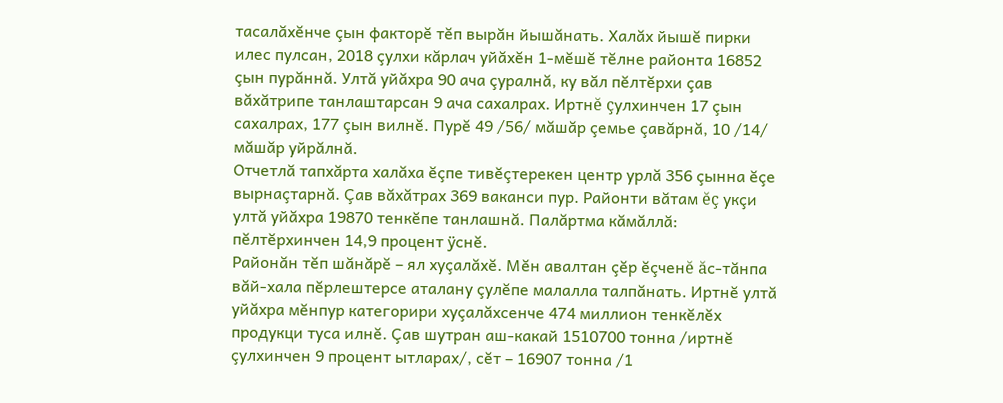тасалăхĕнче çын факторĕ тĕп вырăн йышăнать. Халăх йышĕ пирки илес пулсан, 2018 çулхи кăрлач уйăхĕн 1-мĕшĕ тĕлне районта 16852 çын пурăннă. Ултă уйăхра 90 ача çуралнă, ку вăл пĕлтĕрхи çав вăхăтрипе танлаштарсан 9 ача сахалрах. Иртнĕ çулхинчен 17 çын сахалрах, 177 çын вилнĕ. Пурĕ 49 /56/ мăшăр çемье çавăрнă, 10 /14/ мăшăр уйрăлнă.
Отчетлă тапхăрта халăха ĕçпе тивĕçтерекен центр урлă 356 çынна ĕçе вырнаçтарнă. Çав вăхăтрах 369 ваканси пур. Районти вăтам ĕç укçи ултă уйăхра 19870 тенкĕпе танлашнă. Палăртма кăмăллă: пĕлтĕрхинчен 14,9 процент ÿснĕ.
Районăн тĕп шăнăрĕ – ял хуçалăхĕ. Мĕн авалтан çĕр ĕçченĕ ăс-тăнпа вăй-хала пĕрлештерсе аталану çулĕпе малалла талпăнать. Иртнĕ ултă уйăхра мĕнпур категорири хуçалăхсенче 474 миллион тенкĕлĕх продукци туса илнĕ. Çав шутран аш-какай 1510700 тонна /иртнĕ çулхинчен 9 процент ытларах/, сĕт – 16907 тонна /1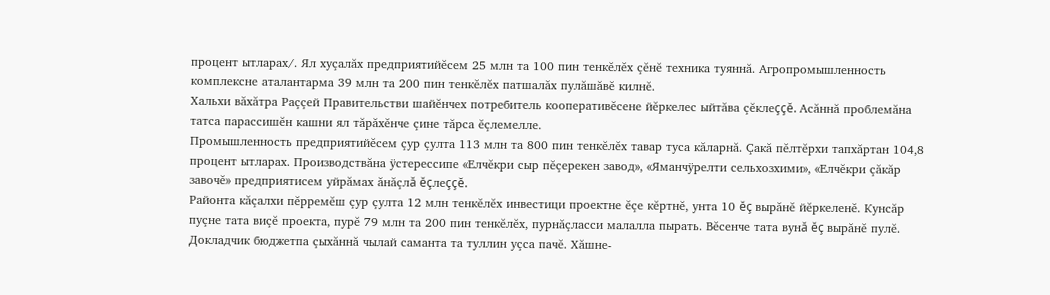процент ытларах/. Ял хуçалăх предприятийĕсем 25 млн та 100 пин тенкĕлĕх çĕнĕ техника туяннă. Агропромышленность комплексне аталантарма 39 млн та 200 пин тенкĕлĕх патшалăх пулăшăвĕ килнĕ.
Хальхи вăхăтра Раççей Правительстви шайĕнчех потребитель кооперативĕсене йĕркелес ыйтăва çĕклеççĕ. Асăннă проблемăна татса парассишĕн кашни ял тăрăхĕнче çине тăрса ĕçлемелле.
Промышленность предприятийĕсем çур çулта 113 млн та 800 пин тенкĕлĕх тавар туса кăларнă. Çакă пĕлтĕрхи тапхăртан 104,8 процент ытларах. Производствăна ÿстерессипе «Елчĕкри сыр пĕçерекен завод», «Яманчÿрелти сельхозхими», «Елчĕкри çăкăр завочĕ» предприятисем уйрăмах ăнăçлă ĕçлеççĕ.
Районта кăçалхи пĕрремĕш çур çулта 12 млн тенкĕлĕх инвестици проектне ĕçе кĕртнĕ, унта 10 ĕç вырăнĕ йĕркеленĕ. Кунсăр пуçне тата виçĕ проекта, пурĕ 79 млн та 200 пин тенкĕлĕх, пурнăçласси малалла пырать. Вĕсенче тата вунă ĕç вырăнĕ пулĕ.
Докладчик бюджетпа çыхăннă чылай саманта та туллин уçса пачĕ. Хăшне-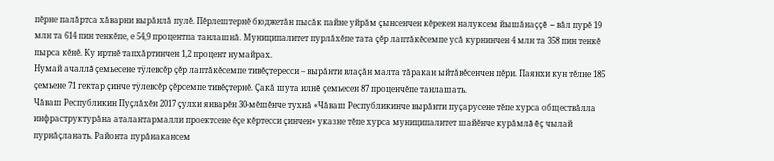пĕрне палăртса хăварни вырăнлă пулĕ. Пĕрлештернĕ бюджетăн пысăк пайне уйрăм çынсенчен кĕрекен налуксем йышăнаççĕ – вăл пурĕ 19 млн та 614 пин тенкĕпе, е 54,9 процентпа танлашнă. Муниципалитет пурлăхĕпе тата çĕр лаптăкĕсемпе усă курнинчен 4 млн та 358 пин тенкĕ пырса кĕнĕ. Ку иртнĕ тапхăртинчен 1,2 процент нумайрах.
Нумай ачаллă çемьесене тÿлевсĕр çĕр лаптăкĕсемпе тивĕçтересси – вырăнти влаçăн малта тăракан ыйтăвĕсенчен пĕри. Паянхи кун тĕлне 185 çемьене 71 гектар çинче тÿлевсĕр çĕрсемпе тивĕçтернĕ. Çакă шута илнĕ çемьесен 87 проценчĕпе танлашать.
Чăваш Республикин Пуçлăхĕн 2017 çулхи январĕн 30-мĕшĕнче тухнă «Чăваш Республикинче вырăнти пуçарусене тĕпе хурса обществăлла инфраструктурăна аталантармалли проектсене ĕçе кĕртесси çинчен» указне тĕпе хурса муниципалитет шайĕнче курăмлă ĕç чылай пурнăçланать. Районта пурăнакансем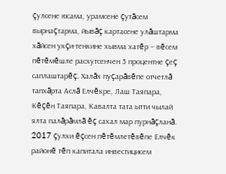çулсене юсама, урамсене çутăсем вырнаçтарма, йывăç картасене улăштарма хăйсен укçи-тенкине хывма хатĕр – вĕсем пĕтĕмĕшле расхутсенчен 5 процентне çеç саплаштарĕç. Халăх пуçарăвĕпе отчетлă тапхăрта Аслă Елчĕкре, Лаш Таяпара, Кĕçĕн Таяпара, Кавалта тата ытти чылай ялта палăрăмлă ĕç сахал мар пурнăçланă. 2017 çулхи ĕçсен пĕтĕмлетĕвĕпе Елчĕк районĕ тĕп капитала инвестицисем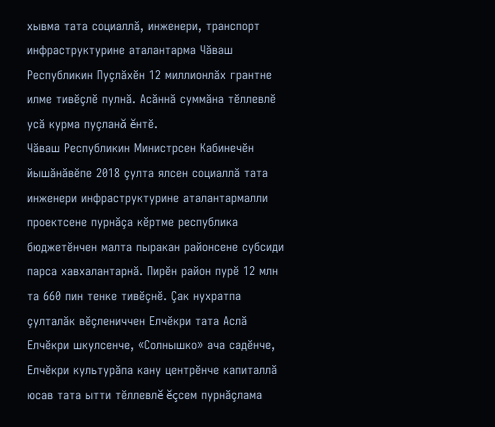хывма тата социаллă, инженери, транспорт инфраструктурине аталантарма Чăваш Республикин Пуçлăхĕн 12 миллионлăх грантне илме тивĕçлĕ пулнă. Асăннă суммăна тĕллевлĕ усă курма пуçланă ĕнтĕ.
Чăваш Республикин Министрсен Кабинечĕн йышăнăвĕпе 2018 çулта ялсен социаллă тата инженери инфраструктурине аталантармалли проектсене пурнăçа кĕртме республика бюджетĕнчен малта пыракан районсене субсиди парса хавхалантарнă. Пирĕн район пурĕ 12 млн та 660 пин тенке тивĕçнĕ. Çак нухратпа çулталăк вĕçлениччен Елчĕкри тата Аслă Елчĕкри шкулсенче, «Солнышко» ача садĕнче, Елчĕкри культурăпа кану центрĕнче капиталлă юсав тата ытти тĕллевлĕ ĕçсем пурнăçлама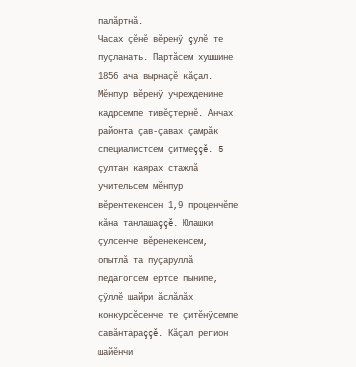палăртнă.
Часах çĕнĕ вĕренÿ çулĕ те пуçланать. Партăсем хушшине 1856 ача вырнаçĕ кăçал. Мĕнпур вĕренÿ учрежденине кадрсемпе тивĕçтернĕ. Анчах районта çав-çавах çамрăк специалистсем çитмеççĕ. 5 çултан каярах стажлă учительсем мĕнпур вĕрентекенсен 1,9 проценчĕпе кăна танлашаççĕ. Юлашки çулсенче вĕренекенсем, опытлă та пуçаруллă педагогсем ертсе пынипе, çÿллĕ шайри ăслăлăх конкурсĕсенче те çитĕнÿсемпе савăнтараççĕ. Кăçал регион шайĕнчи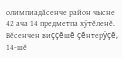олимпиадăсенче район чысне 42 ача 14 предметпа хÿтĕленĕ. Вĕсенчен виççĕшĕ çĕнтерÿçĕ, 14-шĕ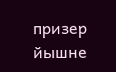призер йышне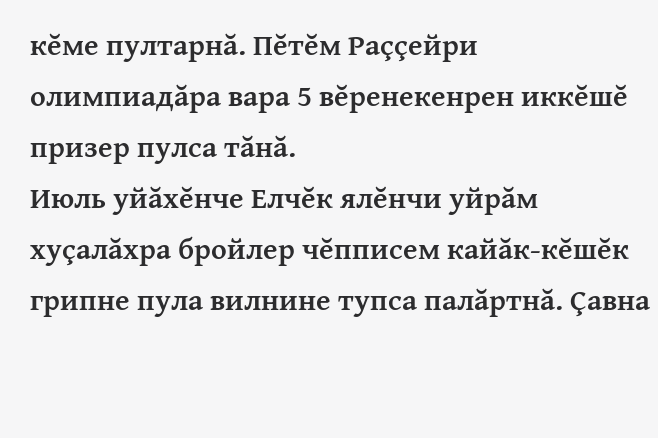кĕме пултарнă. Пĕтĕм Раççейри олимпиадăра вара 5 вĕренекенрен иккĕшĕ призер пулса тăнă.
Июль уйăхĕнче Елчĕк ялĕнчи уйрăм хуçалăхра бройлер чĕпписем кайăк-кĕшĕк грипне пула вилнине тупса палăртнă. Çавна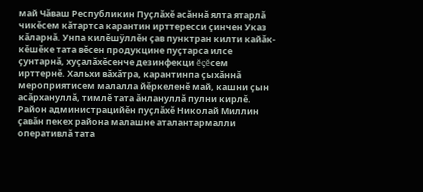май Чăваш Республикин Пуçлăхĕ асăннă ялта ятарлă чикĕсем кăтартса карантин ирттересси çинчен Указ кăларнă. Унпа килĕшÿллĕн çав пунктран килти кайăк-кĕшĕке тата вĕсен продукцине пуçтарса илсе çунтарнă, хуçалăхĕсенче дезинфекци ĕçĕсем ирттернĕ. Хальхи вăхăтра, карантинпа çыхăннă мероприятисем малалла йĕркеленĕ май, кашни çын асăрхануллă, тимлĕ тата ăнлануллă пулни кирлĕ.
Район администрацийĕн пуçлăхĕ Николай Миллин çавăн пекех района малашне аталантармалли оперативлă тата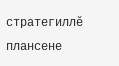стратегиллĕ плансене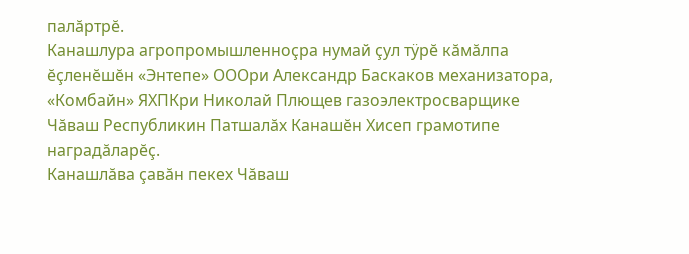палăртрĕ.
Канашлура агропромышленноçра нумай çул тÿрĕ кăмăлпа ĕçленĕшĕн «Энтепе» ОООри Александр Баскаков механизатора, «Комбайн» ЯХПКри Николай Плющев газоэлектросварщике Чăваш Республикин Патшалăх Канашĕн Хисеп грамотипе наградăларĕç.
Канашлăва çавăн пекех Чăваш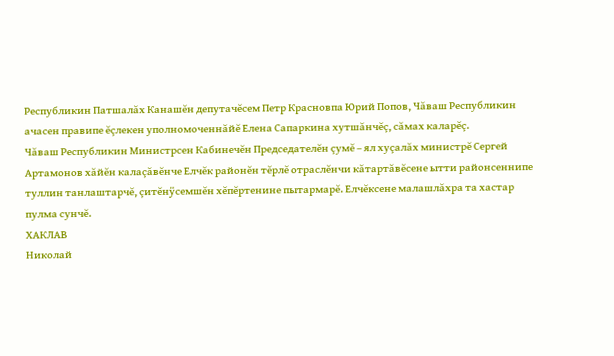Республикин Патшалăх Канашĕн депутачĕсем Петр Красновпа Юрий Попов, Чăваш Республикин ачасен правипе ĕçлекен уполномоченнăйĕ Елена Сапаркина хутшăнчĕç, сăмах каларĕç.
Чăваш Республикин Министрсен Кабинечĕн Председателĕн çумĕ – ял хуçалăх министрĕ Сергей Артамонов хăйĕн калаçăвĕнче Елчĕк районĕн тĕрлĕ отраслĕнчи кăтартăвĕсене ытти районсеннипе туллин танлаштарчĕ, çитĕнÿсемшĕн хĕпĕртенине пытармарĕ. Елчĕксене малашлăхра та хастар пулма сунчĕ.
ХАКЛАВ
Николай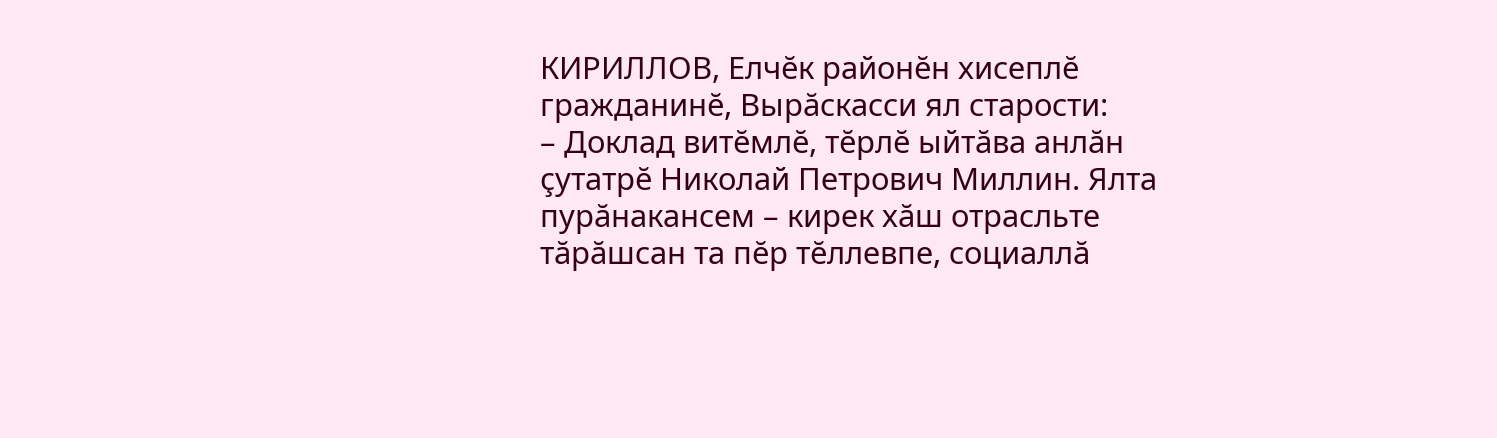КИРИЛЛОВ, Елчĕк районĕн хисеплĕ гражданинĕ, Вырăскасси ял старости:
– Доклад витĕмлĕ, тĕрлĕ ыйтăва анлăн çутатрĕ Николай Петрович Миллин. Ялта пурăнакансем – кирек хăш отрасльте тăрăшсан та пĕр тĕллевпе, социаллă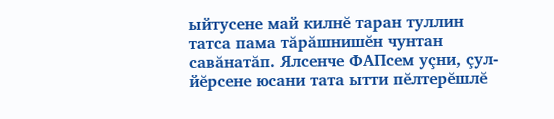ыйтусене май килнĕ таран туллин татса пама тăрăшнишĕн чунтан савăнатăп. Ялсенче ФАПсем уçни, çул-йĕрсене юсани тата ытти пĕлтерĕшлĕ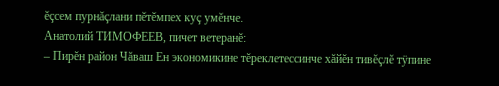ĕçсем пурнăçлани пĕтĕмпех куç умĕнче.
Анатолий ТИМОФЕЕВ, пичет ветеранĕ:
– Пирĕн район Чăваш Ен экономикине тĕреклетессинче хăйĕн тивĕçлĕ тÿпине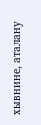хывнине, аталану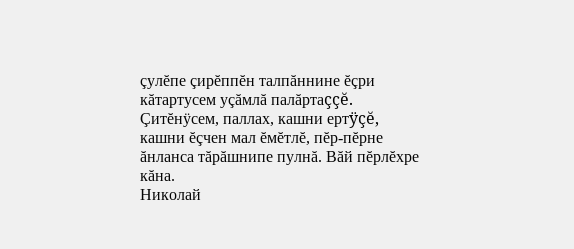çулĕпе çирĕппĕн талпăннине ĕçри кăтартусем уçăмлă палăртаççĕ. Çитĕнÿсем, паллах, кашни ертÿçĕ, кашни ĕçчен мал ĕмĕтлĕ, пĕр-пĕрне ăнланса тăрăшнипе пулнă. Вăй пĕрлĕхре кăна.
Николай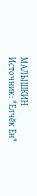МАЛЫШКИН
Источник: "Елчĕк Ен"